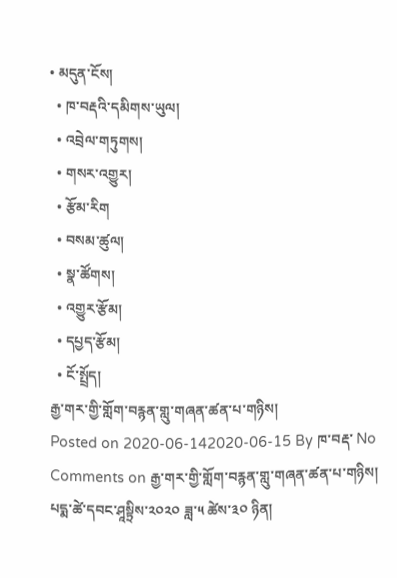• མདུན་ངོས།
  • ཁ་བརྡའི་དམིགས་ཡུལ།
  • འབྲེལ་གཏུགས།
  • གསར་འགྱུར།
  • རྩོམ་རིག
  • བསམ་ཚུལ།
  • སྣ་ཚོགས།
  • འགྱུར་རྩོམ།
  • དཔྱད་རྩོམ།
  • ངོ་སྤྲོད།
རྒྱ་གར་གྱི་གློག་བརྙན་གླུ་གཞན་ཚན་པ་གཉིས།
Posted on 2020-06-142020-06-15 By ཁ་བརྡ་ No Comments on རྒྱ་གར་གྱི་གློག་བརྙན་གླུ་གཞན་ཚན་པ་གཉིས།
པདྨ་ཚེ་དབང་ཤཱསྟྲིས་༢༠༢༠ ཟླ་༥ ཚེས་༣༠ ཉིན།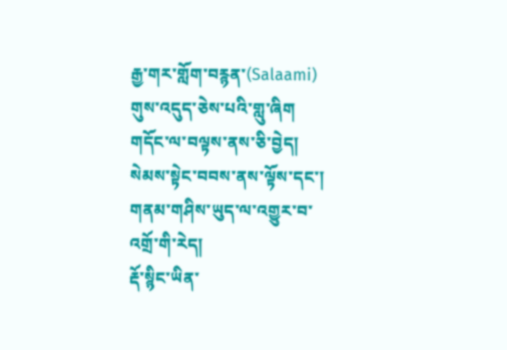རྒྱ་གར་གློག་བརྙན་(Salaami) གུས་འདུད་ཅེས་པའི་གླུ་ཞིག
གདོང་ལ་བལྟས་ནས་ཅི་བྱེད།
སེམས་སྟེང་བབས་ནས་ལྟོས་དང་།
གནམ་གཤིས་ཡུད་ལ་འགྱུར་བ་འགྲོ་གི་རེད།
རྡོ་སྙིང་ཡིན་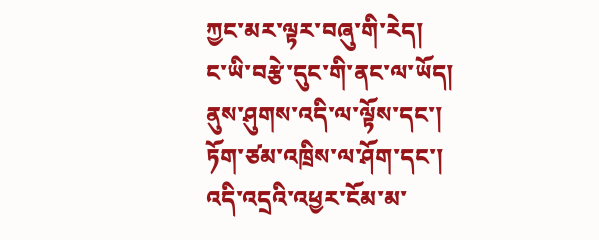ཀྱང་མར་ལྟར་བཞུ་གི་རེད།
ང་ཡི་བརྩེ་དུང་གི་ནང་ལ་ཡོད།
ནུས་ཤུགས་འདི་ལ་ལྟོས་དང་།
ཏོག་ཙམ་འཁྲིས་ལ་ཤོག་དང་།
འདི་འདྲའི་འཕྱར་ངོམ་མ་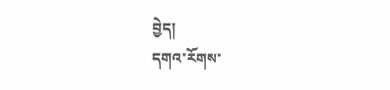བྱེད།
དགའ་རོགས་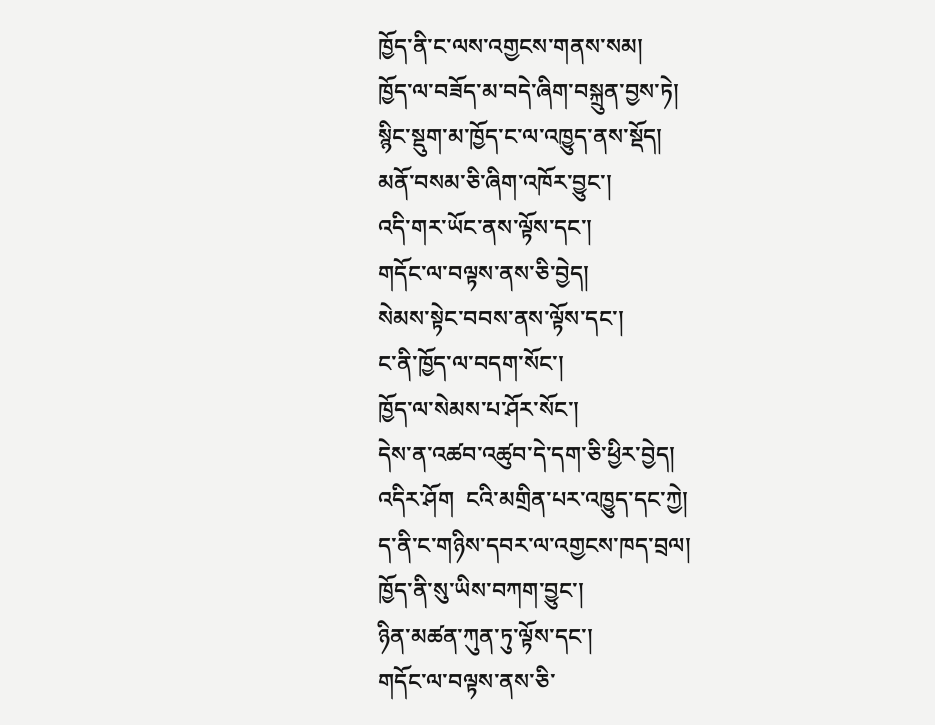ཁྱོད་ནི་ང་ལས་འགྱངས་གནས་སམ།
ཁྱོད་ལ་བཟོད་མ་བདེ་ཞིག་བསྐྲུན་བྱས་ཏེ།
སྙིང་སྡུག་མ་ཁྱོད་ང་ལ་འཁྱུད་ནས་སྡོད།
མནོ་བསམ་ཅི་ཞིག་འཁོར་བྱུང་།
འདི་གར་ཡོང་ནས་ལྟོས་དང་།
གདོང་ལ་བལྟས་ནས་ཅི་བྱེད།
སེམས་སྟེང་བབས་ནས་ལྟོས་དང་།
ང་ནི་ཁྱོད་ལ་བདག་སོང་།
ཁྱོད་ལ་སེམས་པ་ཤོར་སོང་།
དེས་ན་འཚབ་འཚུབ་དེ་དག་ཅི་ཕྱིར་བྱེད།
འདིར་ཤོག  ངའི་མགྲིན་པར་འཁྱུད་དང་ཀྱེ།
ད་ནི་ང་གཉིས་དབར་ལ་འགྱངས་ཁད་བྲལ།
ཁྱོད་ནི་སུ་ཡིས་བཀག་བྱུང་།
ཉིན་མཚན་ཀུན་ཏུ་ལྟོས་དང་།
གདོང་ལ་བལྟས་ནས་ཅི་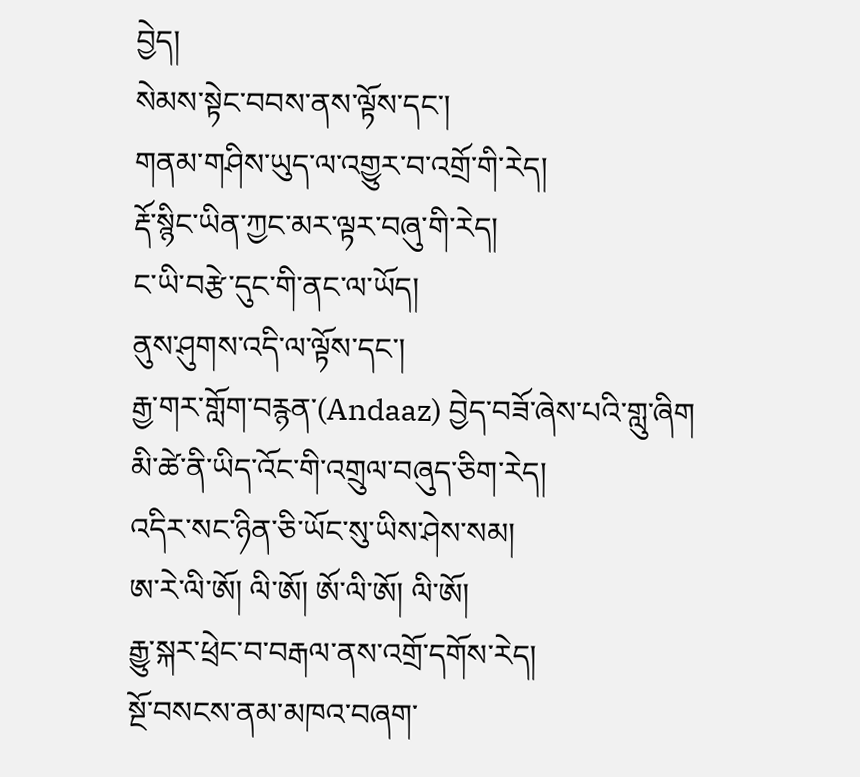བྱེད།
སེམས་སྟེང་བབས་ནས་ལྟོས་དང་།
གནམ་གཤིས་ཡུད་ལ་འགྱུར་བ་འགྲོ་གི་རེད།
རྡོ་སྙིང་ཡིན་ཀྱང་མར་ལྟར་བཞུ་གི་རེད།
ང་ཡི་བརྩེ་དུང་གི་ནང་ལ་ཡོད།
ནུས་ཤུགས་འདི་ལ་ལྟོས་དང་།
རྒྱ་གར་གློག་བརྙན་(Andaaz) བྱེད་བཟོ་ཞེས་པའི་གླུ་ཞིག
མི་ཚེ་ནི་ཡིད་འོང་གི་འགྲུལ་བཞུད་ཅིག་རེད།
འདིར་སང་ཉིན་ཅི་ཡོང་སུ་ཡིས་ཤེས་སམ།
ཨ་རེ་ལི་ཨོ། ལི་ཨོ། ཨོ་ལི་ཨོ། ལི་ཨོ།
རྒྱུ་སྐར་ཕྲེང་བ་བརྒལ་ནས་འགྲོ་དགོས་རེད།
སྔོ་བསངས་ནམ་མཁའ་བཞག་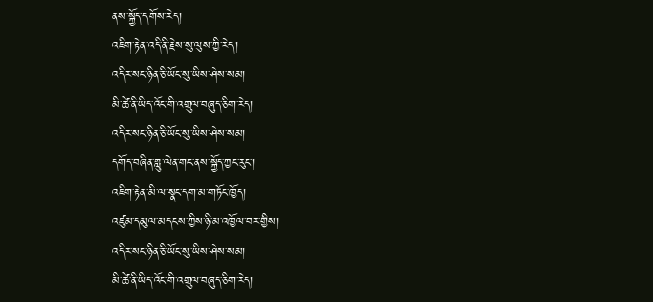ནས་སྐྱོད་དགོས་རེད།
འཇིག་རྟེན་འདི་ནི་རྗེས་སུ་ལུས་ཀྱི་རེད།
འདིར་སང་ཉིན་ཅི་ཡོང་སུ་ཡིས་ཤེས་སམ།
མི་ཚེ་ནི་ཡིད་འོང་གི་འགྲུལ་བཞུད་ཅིག་རེད།
འདིར་སང་ཉིན་ཅི་ཡོང་སུ་ཡིས་ཤེས་སམ།
དགོད་བཞིན་གླུ་ལེན་གང་ནས་སྐྱོད་ཀྱང་རུང་།
འཇིག་རྟེན་མི་ལ་སྣང་དག་མ་གཏོང་ཁྱོད།
འཛུམ་དམུལ་མདངས་ཀྱིས་ཉི་མ་འཁྱོལ་བར་གྱིས།
འདིར་སང་ཉིན་ཅི་ཡོང་སུ་ཡིས་ཤེས་སམ།
མི་ཚེ་ནི་ཡིད་འོང་གི་འགྲུལ་བཞུད་ཅིག་རེད།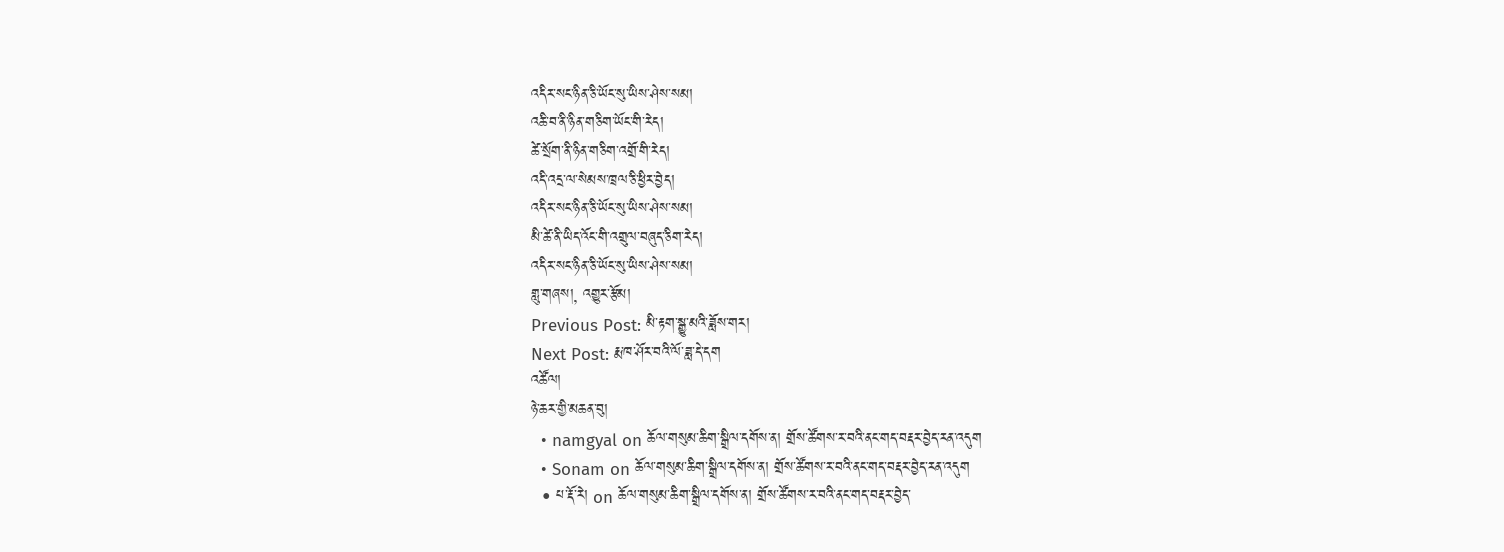འདིར་སང་ཉིན་ཅི་ཡོང་སུ་ཡིས་ཤེས་སམ།
འཆི་བ་ནི་ཉིན་གཅིག་ཡོང་གི་རེད།
ཚེ་སྲོག་ནི་ཉིན་གཅིག་འགྲོ་གི་རེད།
འདི་འདྲ་ལ་སེམས་ཁྲལ་ཅི་ཕྱིར་བྱེད།
འདིར་སང་ཉིན་ཅི་ཡོང་སུ་ཡིས་ཤེས་སམ།
མི་ཚེ་ནི་ཡིད་འོང་གི་འགྲུལ་བཞུད་ཅིག་རེད།
འདིར་སང་ཉིན་ཅི་ཡོང་སུ་ཡིས་ཤེས་སམ།
གླུ་གཞས།, འགྱུར་རྩོམ།
Previous Post: མི་རྟག་སྒྱུ་མའི་ཟློས་གར།
Next Post: རྨ་ཁ་ཤོར་བའི་ལོ་ཟླ་དེ་དག
འཚོལ།
ཉེ་ཆར་གྱི་མཆན་བུ།
  • namgyal on ཆོལ་གསུམ་ཆིག་སྒྲིལ་དགོས་ན། གྲོས་ཚོགས་ར་བའི་ནང་གད་བརྡར་བྱེད་རན་འདུག
  • Sonam on ཆོལ་གསུམ་ཆིག་སྒྲིལ་དགོས་ན། གྲོས་ཚོགས་ར་བའི་ནང་གད་བརྡར་བྱེད་རན་འདུག
  • པ་རྡོ་རེ། on ཆོལ་གསུམ་ཆིག་སྒྲིལ་དགོས་ན། གྲོས་ཚོགས་ར་བའི་ནང་གད་བརྡར་བྱེད་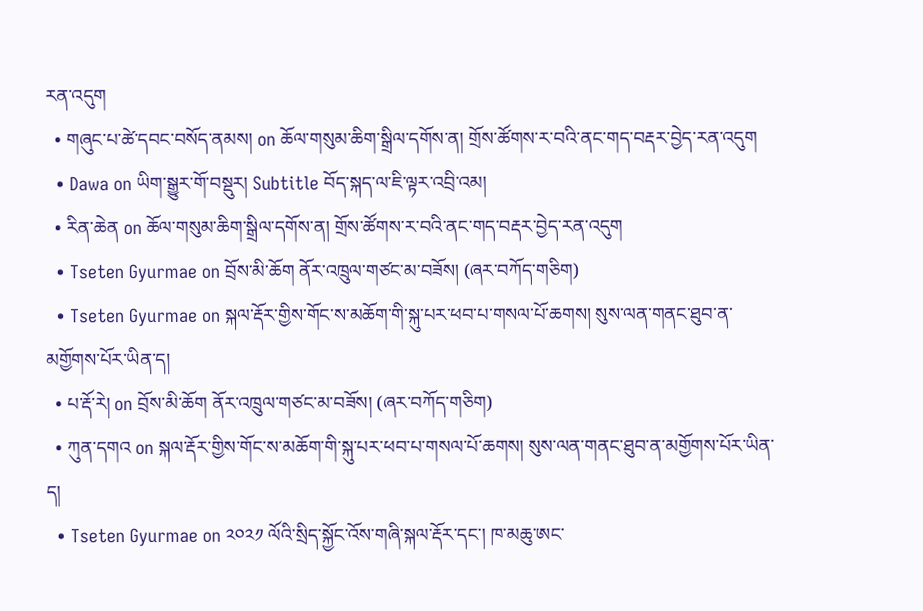རན་འདུག
  • གཞུང་པ་ཚེ་དབང་བསོད་ནམས། on ཆོལ་གསུམ་ཆིག་སྒྲིལ་དགོས་ན། གྲོས་ཚོགས་ར་བའི་ནང་གད་བརྡར་བྱེད་རན་འདུག
  • Dawa on ཡིག་སྒྱུར་གོ་བསྡུར། Subtitle བོད་སྐད་ལ་ཇི་ལྟར་འབྲི་འམ།
  • རིན་ཆེན on ཆོལ་གསུམ་ཆིག་སྒྲིལ་དགོས་ན། གྲོས་ཚོགས་ར་བའི་ནང་གད་བརྡར་བྱེད་རན་འདུག
  • Tseten Gyurmae on བྲོས་མི་ཆོག ནོར་འཁྲུལ་གཙང་མ་བཟོས། (ཞར་བཀོད་གཅིག)
  • Tseten Gyurmae on སྐལ་རྡོར་གྱིས་གོང་ས་མཆོག་གི་སྐུ་པར་ཕབ་པ་གསལ་པོ་ཆགས། སུས་ལན་གནང་ཐུབ་ན་མགྱོགས་པོར་ཡིན་ད།
  • པ་རྡོ་རེ། on བྲོས་མི་ཆོག ནོར་འཁྲུལ་གཙང་མ་བཟོས། (ཞར་བཀོད་གཅིག)
  • ཀུན་དགའ on སྐལ་རྡོར་གྱིས་གོང་ས་མཆོག་གི་སྐུ་པར་ཕབ་པ་གསལ་པོ་ཆགས། སུས་ལན་གནང་ཐུབ་ན་མགྱོགས་པོར་ཡིན་ད།
  • Tseten Gyurmae on ༢༠༢༡ ལོའི་སྲིད་སྐྱོང་འོས་གཞི་སྐལ་རྡོར་དང་། ཁ་མཆུ་ཨང་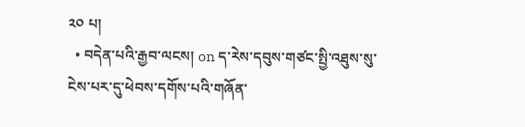༢༠ པ།
  • བདེན་པའི་རྒྱབ་ལངས། on ད་རེས་དབུས་གཙང་སྤྱི་འཐུས་སུ་ངེས་པར་དུ་ཕེབས་དགོས་པའི་གཞོན་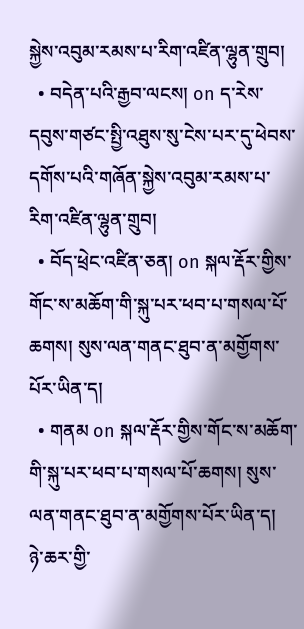སྐྱེས་འབུམ་རམས་པ་རིག་འཛིན་ལྷུན་གྲུབ།
  • བདེན་པའི་རྒྱབ་ལངས། on ད་རེས་དབུས་གཙང་སྤྱི་འཐུས་སུ་ངེས་པར་དུ་ཕེབས་དགོས་པའི་གཞོན་སྐྱེས་འབུམ་རམས་པ་རིག་འཛིན་ལྷུན་གྲུབ།
  • བོད་ཕྲེང་འཛིན་ཅན། on སྐལ་རྡོར་གྱིས་གོང་ས་མཆོག་གི་སྐུ་པར་ཕབ་པ་གསལ་པོ་ཆགས། སུས་ལན་གནང་ཐུབ་ན་མགྱོགས་པོར་ཡིན་ད།
  • གནམ on སྐལ་རྡོར་གྱིས་གོང་ས་མཆོག་གི་སྐུ་པར་ཕབ་པ་གསལ་པོ་ཆགས། སུས་ལན་གནང་ཐུབ་ན་མགྱོགས་པོར་ཡིན་ད།
ཉེ་ཆར་གྱི་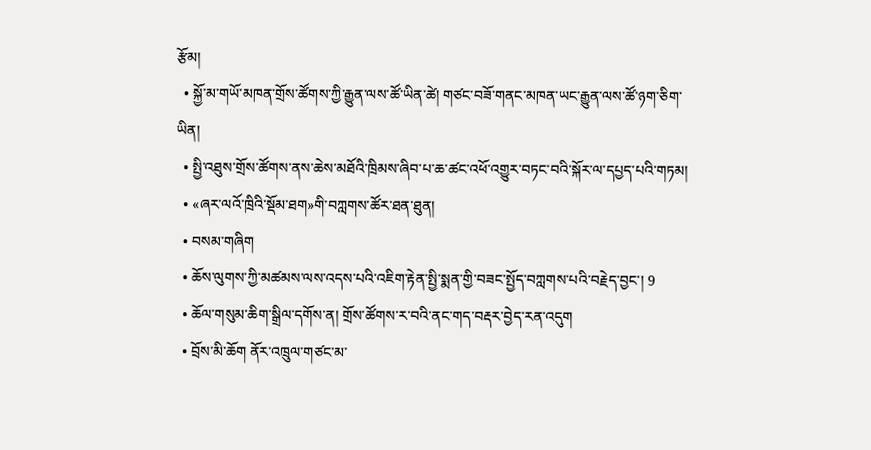རྩོམ།
  • སྐྱོ་མ་གཡོ་མཁན་གྲོས་ཚོགས་ཀྱི་རྒྱུན་ལས་ཚོ་ཡིན་ཚེ། གཙང་བཟོ་གནང་མཁན་ཡང་རྒྱུན་ལས་ཚོ་ཉག་ཅིག་ཡིན།
  • སྤྱི་འཐུས་གྲོས་ཚོགས་ནས་ཆེས་མཐོའི་ཁྲིམས་ཞིབ་པ་ཆ་ཚང་འཕོ་འགྱུར་བཏང་བའི་སྐོར་ལ་དཔྱད་པའི་གཏམ།
  • «ཞར་ལའོ་ཁྲིའི་སྡོམ་ཐག»གི་བཀླགས་ཚོར་ཐན་ཐུན།
  • བསམ་གཞིག
  • ཆོས་ལུགས་ཀྱི་མཚམས་ལས་འདས་པའི་འཇིག་རྟེན་སྤྱི་སྨན་གྱི་བཟང་སྤྱོད་བཀླགས་པའི་བརྗེད་བྱང་། 9
  • ཆོལ་གསུམ་ཆིག་སྒྲིལ་དགོས་ན། གྲོས་ཚོགས་ར་བའི་ནང་གད་བརྡར་བྱེད་རན་འདུག
  • བྲོས་མི་ཆོག ནོར་འཁྲུལ་གཙང་མ་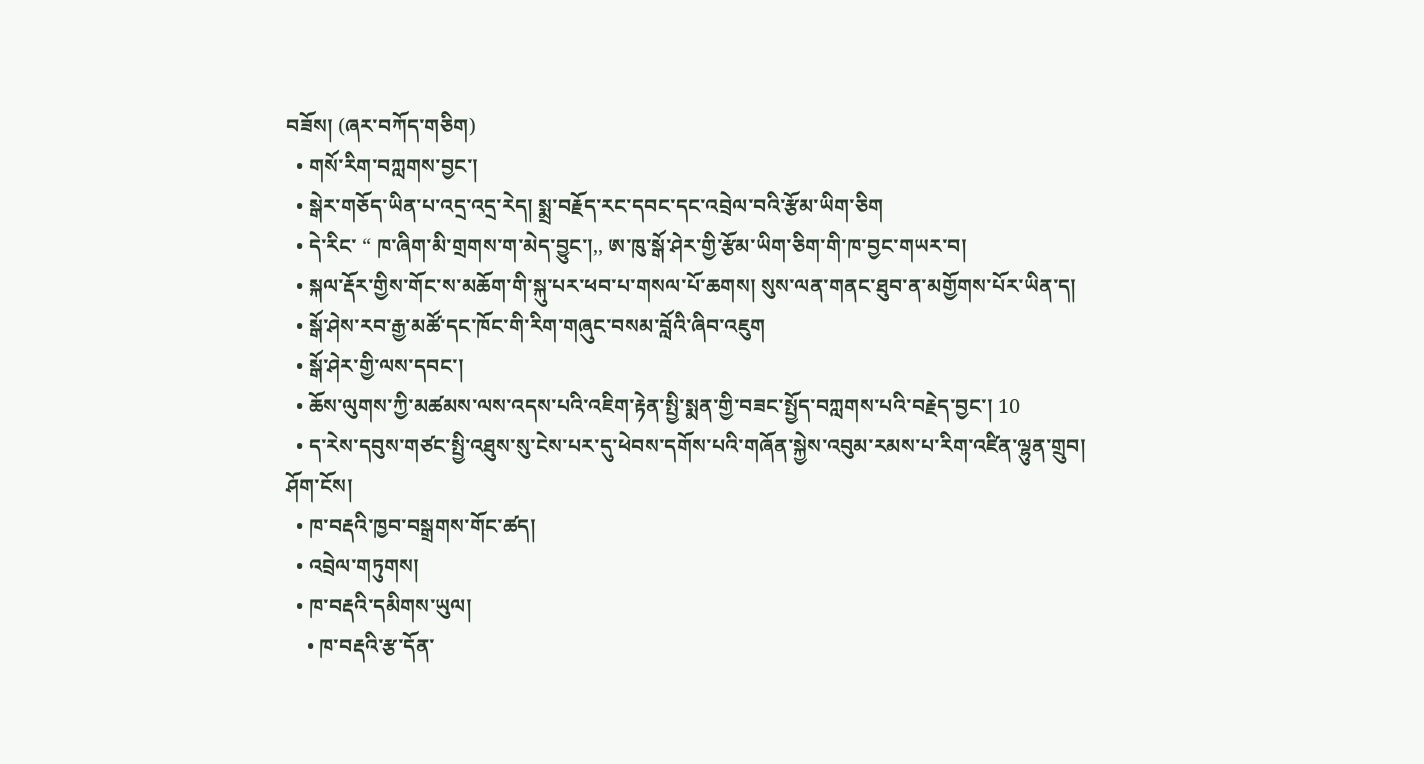བཟོས། (ཞར་བཀོད་གཅིག)
  • གསོ་རིག་བཀླགས་བྱང་།
  • སྒེར་གཅོད་ཡིན་པ་འདྲ་འདྲ་རེད། སྨྲ་བརྗོད་རང་དབང་དང་འབྲེལ་བའི་རྩོམ་ཡིག་ཅིག
  • དེ་རིང་ “ ཁ་ཞིག་མི་གྲགས་ག་མེད་བྱུང་།,, ཨ་ཁུ་སྒོ་ཤེར་གྱི་རྩོམ་ཡིག་ཅིག་གི་ཁ་བྱང་གཡར་བ།
  • སྐལ་རྡོར་གྱིས་གོང་ས་མཆོག་གི་སྐུ་པར་ཕབ་པ་གསལ་པོ་ཆགས། སུས་ལན་གནང་ཐུབ་ན་མགྱོགས་པོར་ཡིན་ད།
  • སྒོ་ཤེས་རབ་རྒྱ་མཚོ་དང་ཁོང་གི་རིག་གཞུང་བསམ་བློའི་ཞིབ་འཇུག
  • སྒོ་ཤེར་གྱི་ལས་དབང་།
  • ཆོས་ལུགས་ཀྱི་མཚམས་ལས་འདས་པའི་འཇིག་རྟེན་སྤྱི་སྨན་གྱི་བཟང་སྤྱོད་བཀླགས་པའི་བརྗེད་བྱང་། 10
  • ད་རེས་དབུས་གཙང་སྤྱི་འཐུས་སུ་ངེས་པར་དུ་ཕེབས་དགོས་པའི་གཞོན་སྐྱེས་འབུམ་རམས་པ་རིག་འཛིན་ལྷུན་གྲུབ།
ཤོག་ངོས།
  • ཁ་བརྡའི་ཁྱབ་བསྒྲགས་གོང་ཚད།
  • འབྲེལ་གཏུགས།
  • ཁ་བརྡའི་དམིགས་ཡུལ།
    • ཁ་བརྡའི་རྩ་དོན་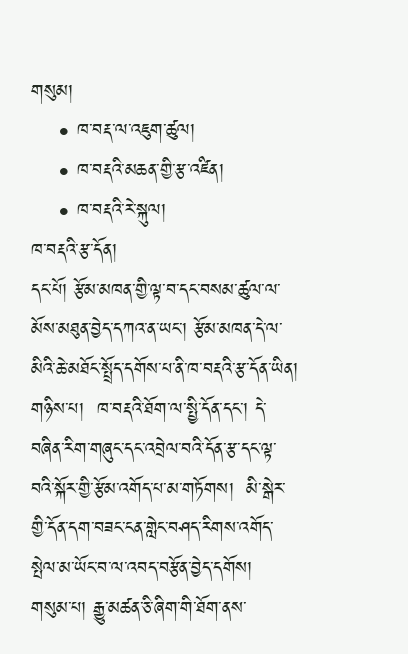གསུམ།
    • ཁ་བརྡ་ལ་འཇུག་ཚུལ།
    • ཁ་བརྡའི་མཆན་གྱི་རྩ་འཛིན།
    • ཁ་བརྡའི་རེ་སྐུལ།
ཁ་བརྡའི་རྩ་དོན།
དང་པོ། རྩོམ་མཁན་གྱི་ལྟ་བ་དང་བསམ་ཚུལ་ལ་མོས་མཐུན་བྱེད་དཀའ་ན་ཡང་། རྩོམ་མཁན་དེ་ལ་མིའི་ཆེ་མཐོང་སྤྲོད་དགོས་པ་ནི་ཁ་བརྡའི་རྩ་དོན་ཡིན།
གཉིས་པ།  ཁ་བརྡའི་ཐོག་ལ་སྤྱི་དོན་དང་། དེ་བཞིན་རིག་གཞུང་དང་འབྲེལ་བའི་དོན་རྩ་དང་ལྟ་བའི་སྐོར་གྱི་རྩོམ་འགོད་པ་མ་གཏོགས།  མི་སྒེར་གྱི་དོན་དག་བཟང་ངན་གླེང་བཤད་རིགས་འགོད་སྤེལ་མ་ཡོང་བ་ལ་འབད་བརྩོན་བྱེད་དགོས།
གསུམ་པ། རྒྱུ་མཚན་ཅི་ཞིག་གི་ཐོག་ནས་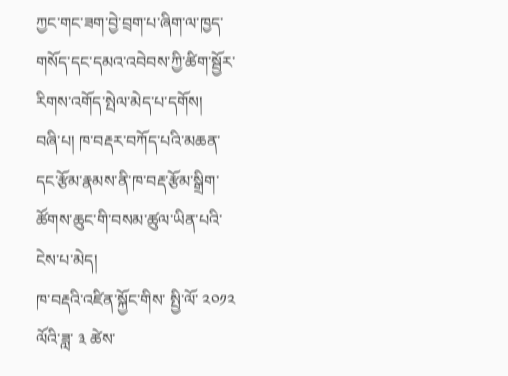ཀྱང་གང་ཟག་བྱེ་བྲག་པ་ཞིག་ལ་ཁྱད་གསོད་དང་དམའ་འབེབས་ཀྱི་ཚིག་སྦྱོར་རིགས་འགོད་སྤེལ་མེད་པ་དགོས།
བཞི་པ། ཁ་བརྡར་བཀོད་པའི་མཆན་དང་རྩོམ་རྣམས་ནི་ཁ་བརྡ་རྩོམ་སྒྲིག་ཚོགས་ཆུང་གི་བསམ་ཚུལ་ཡིན་པའི་ངེས་པ་མེད།
ཁ་བརྡའི་འཛིན་སྐྱོང་གིས་ སྤྱི་ལོ་ ༢༠༡༢ ལོའི་ཟླ་ ༣ ཚེས་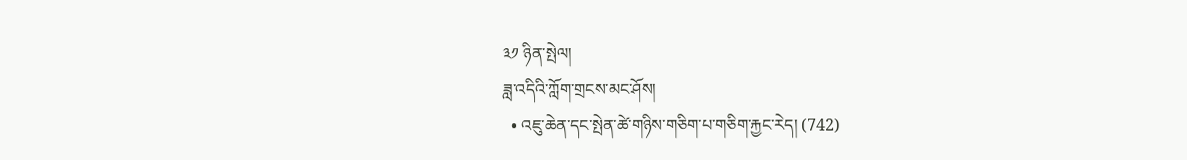༣༡ ཉིན་སྤེལ།
ཟླ་འདིའི་ཀློག་གྲངས་མང་ཤོས།
  • འཇུ་ཆེན་དང་སྤེན་ཚེ་གཉིས་གཅིག་པ་གཅིག་རྐྱང་རེད། (742)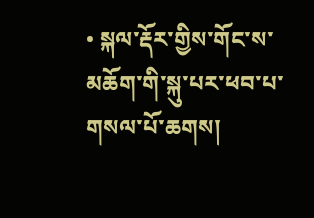• སྐལ་རྡོར་གྱིས་གོང་ས་མཆོག་གི་སྐུ་པར་ཕབ་པ་གསལ་པོ་ཆགས།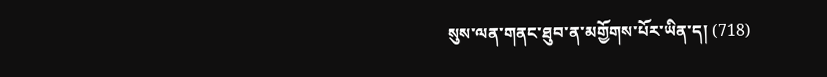སུས་ལན་གནང་ཐུབ་ན་མགྱོགས་པོར་ཡིན་ད། (718)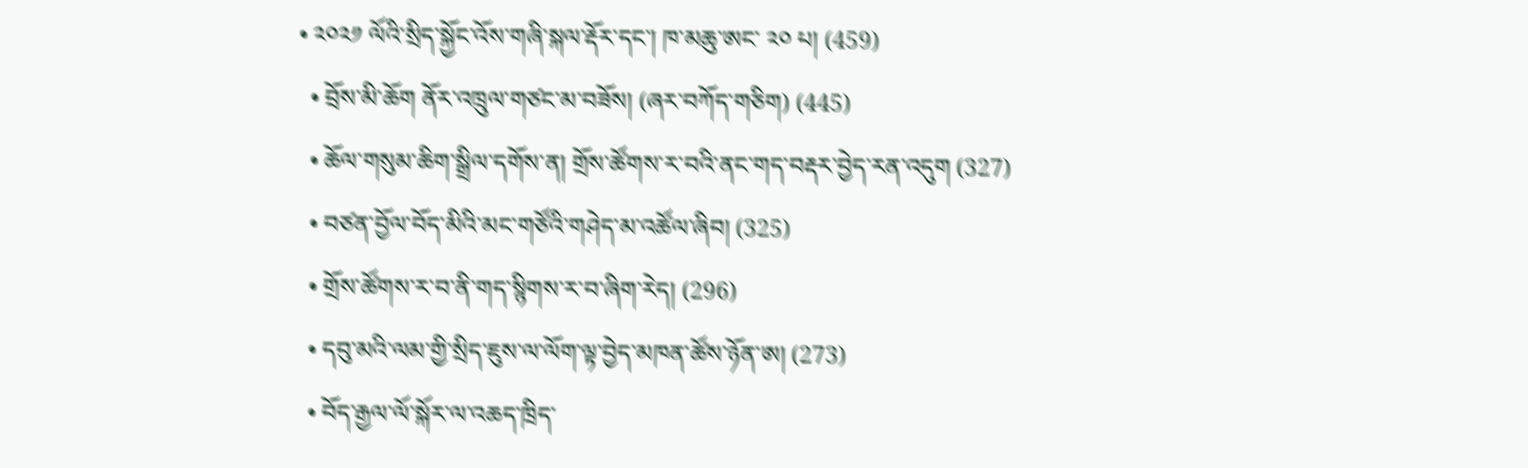• ༢༠༢༡ ལོའི་སྲིད་སྐྱོང་འོས་གཞི་སྐལ་རྡོར་དང་། ཁ་མཆུ་ཨང་ ༢༠ པ། (459)
  • བྲོས་མི་ཆོག ནོར་འཁྲུལ་གཙང་མ་བཟོས། (ཞར་བཀོད་གཅིག) (445)
  • ཆོལ་གསུམ་ཆིག་སྒྲིལ་དགོས་ན། གྲོས་ཚོགས་ར་བའི་ནང་གད་བརྡར་བྱེད་རན་འདུག (327)
  • བཙན་བྱོལ་བོད་མིའི་མང་གཙོའི་གཤེད་མ་འཚོལ་ཞིབ། (325)
  • གྲོས་ཚོགས་ར་བ་ནི་གད་སྙིགས་ར་བ་ཞིག་རེད། (296)
  • དབུ་མའི་ལམ་གྱི་སྲིད་ཇུས་ལ་ལོག་ལྟ་བྱེད་མཁན་ཚོས་ཉོན་ཨ། (273)
  • བོད་རྒྱལ་ལོ་སྐོར་ལ་འཆད་ཁྲིད་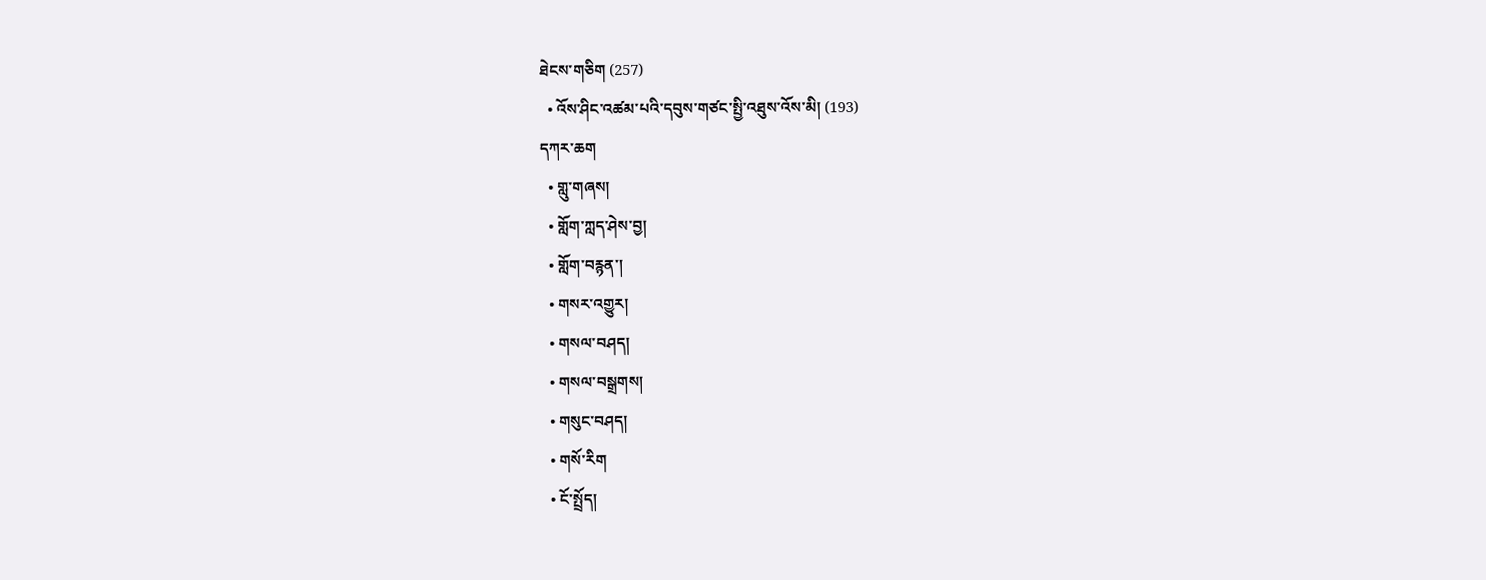ཐེངས་གཅིག (257)
  • འོས་ཤིང་འཚམ་པའི་དབུས་གཙང་སྤྱི་འཐུས་འོས་མི། (193)
དཀར་ཆག
  • གླུ་གཞས།
  • གློག་ཀླད་ཤེས་བྱ།
  • གློག་བརྙན་།
  • གསར་འགྱུར།
  • གསལ་བཤད།
  • གསལ་བསྒྲགས།
  • གསུང་བཤད།
  • གསོ་རིག
  • ངོ་སྤྲོད།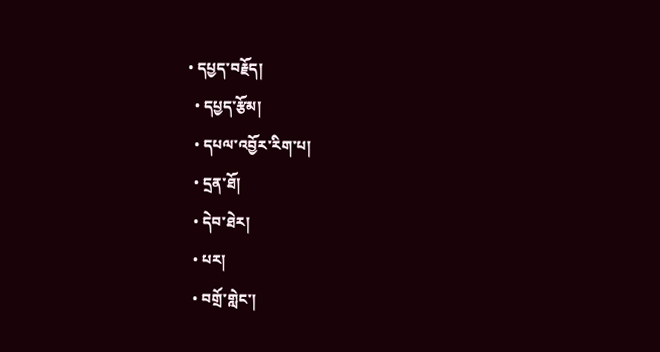• དཔྱད་བརྗོད།
  • དཔྱད་རྩོམ།
  • དཔལ་འབྱོར་རིག་པ།
  • དྲན་ཐོ།
  • དེབ་ཐེར།
  • པར།
  • བགྲོ་གླེང་།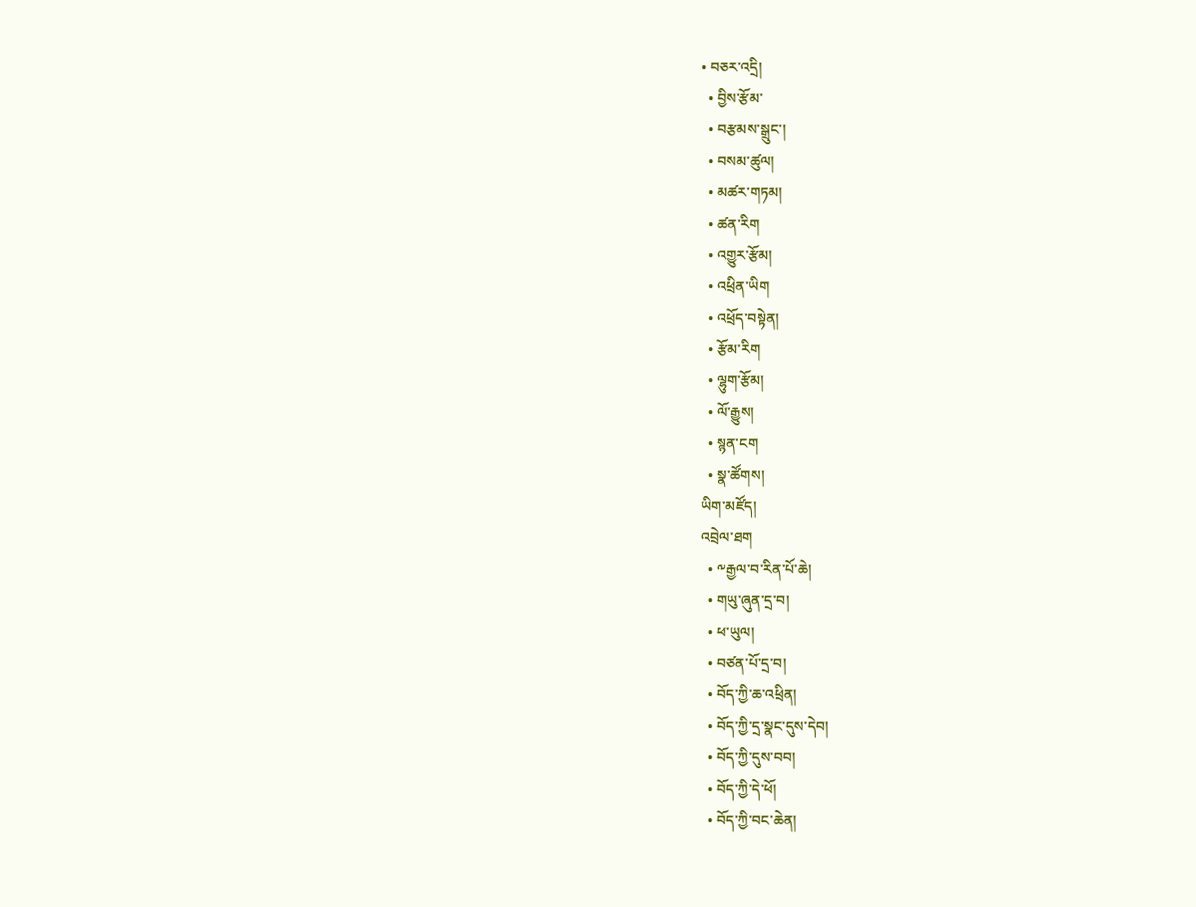• བཅར་འདྲི།
  • བྱིས་རྩོམ་
  • བརྩམས་སྒྲུང་།
  • བསམ་ཚུལ།
  • མཚར་གཏམ།
  • ཚན་རིག
  • འགྱུར་རྩོམ།
  • འཕྲིན་ཡིག
  • འཕྲོད་བསྟེན།
  • རྩོམ་རིག
  • ལྷུག་རྩོམ།
  • ལོ་རྒྱུས།
  • སྙན་ངག
  • སྣ་ཚོགས།
ཡིག་མཛོད།
འབྲེལ་ཐག
  • ༸རྒྱལ་བ་རིན་པོ་ཆེ།
  • གཡུ་ཞུན་དྲ་བ།
  • ཕ་ཡུལ།
  • བཙན་པོ་དྲ་བ།
  • བོད་ཀྱི་ཆ་འཕྲིན།
  • བོད་ཀྱི་དྲ་སྣང་དུས་དེབ།
  • བོད་ཀྱི་དུས་བབ།
  • བོད་ཀྱི་དེ་ཕོ།
  • བོད་ཀྱི་བང་ཆེན།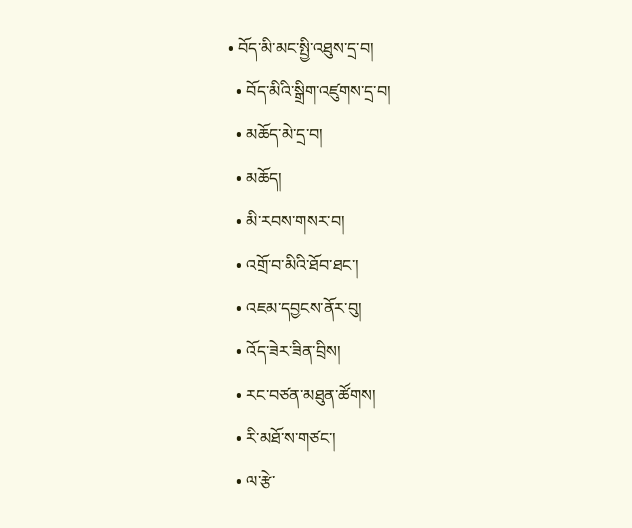• བོད་མི་མང་སྤྱི་འཐུས་དྲ་བ།
  • བོད་མིའི་སྒྲིག་འཛུགས་དྲ་བ།
  • མཆོད་མེ་དྲ་བ།
  • མཆོད།
  • མི་རབས་གསར་བ།
  • འགྲོ་བ་མིའི་ཐོབ་ཐང་།
  • འཇམ་དབྱངས་ནོར་བུ།
  • འོད་ཟེར་ཟིན་བྲིས།
  • རང་བཙན་མཐུན་ཚོགས།
  • རི་མཐོ་ས་གཙང་།
  • ལ་རྩེ་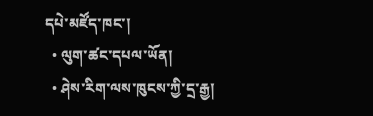དཔེ་མཛོད་ཁང་།
  • ལུག་ཚང་དཔལ་ཡོན།
  • ཤེས་རིག་ལས་ཁུངས་ཀྱི་དྲ་རྒྱ།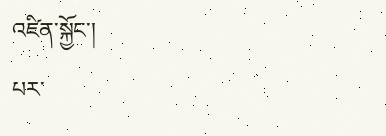འཛིན་སྐྱོང་།
པར་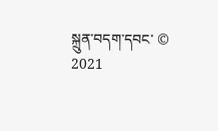སྐྲུན་བདག་དབང་ © 2021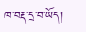ཁ་བརྡ་དྲ་བ་ཡོད།